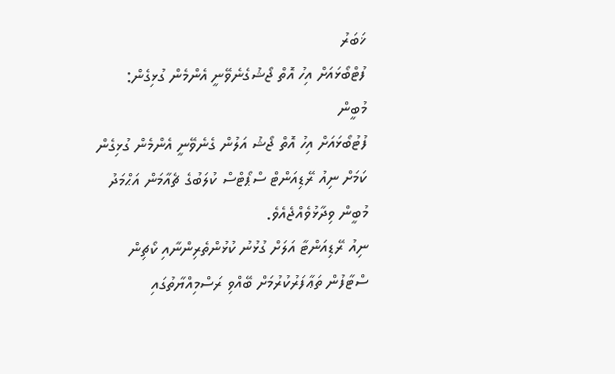ޚަބަރު
ފުޓްބޯޅައަށް އިހު އޮތް ޖޯޝުގެނެވޭނީ އެންމެން ގުޅިގެން: މުބީން
ފުޓުބޯޅައަށް އިހު އޮތް ޖޯޝު އަލުން ގެނެވޭނީ އެންމެން ގުޅިގެން ކަމަށް ނިއު ރޭޑިއަންޓް ސްޕޯޓްސް ކުލަބުގެ ޗެއާމަން އަޙްމަދު މުބީން ވިދާޅުވެއްޖެއެވެ.
ނިއު ރޭޑިއަންޓާ އަލަށް ގުޅުނު ކުޅުންތެރިންނާއި ކޯޗިން ސްޓާފުން ތަޢާފަރުކުރުމަށް ބޭއްވި ރަސްމިއްޔާތުގައި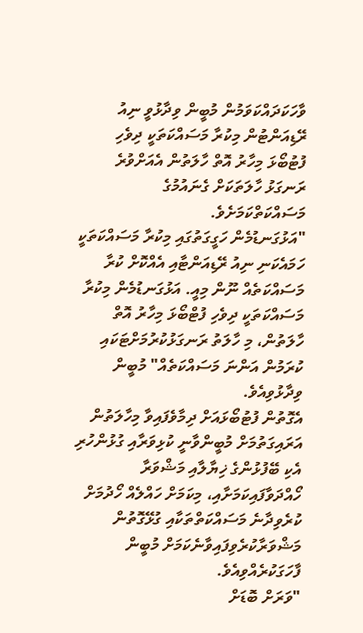ވާހަކަދައްކަވަމުން މުބީން ވިދާޅުވީ ނިއު ރޭޑިއަންޓުން މިކުރާ މަސައްކަތަކީ ދިވެހި ފުޓުބޯޅަ މިހާރު އޮތް ހާލަތުން އެއަށްވުރެ ރަނގަޅު ހާލަތަކަށް ގެނައުމުގެ މަސައްކަތްކަމަށެވެ.
"އަޅުގަނޑުމެން ހަގީގަތުގައި މިކުރާ މަސައްކަތަކީ ހަމައެކަނި ނިއު ރޭޑިއަންޓާއި އެއްކޮށް ކުރާ މަސައްކަތެއް ނޫން މިއީ. އަޅުގަނޑުމެން މިކުރާ މަސައްކަތަކީ ދިވެހި ފުޓްބޯޅަ މިހާރު އޮތް ހާލަތުން، މި ހާލަތު ރަނގަޅުކުރުމަށްޓަކައި ކުރަމުން އަންނަ މަސައްކަތެއް" މުބީން ވިދާޅުވިއެވެ.
އެގޮތުން ފުޓުބޯޅައަށް ދިމާވެފައިވާ މިހާލަތުން އަރައިގަތުމަށް މުބީންވާނީ ކުޅިވަރާއި ގުޅުންހުރި އެކި ބޭފުޅުންގެ ޚިޔާލާއި މަޝްވަރާ ހޯއްދަވާފައިކަމަށާއި، މިކަމަށް ހައްލެއް ހޯދުމަށް ކުރެވިދާނެ މަސައްކަތްތަކާއި ގުޅޭގޮތުން މަޝްވަރާކުރެވިފައިވާނެކަމަށް މުބީން ފާހަގަކުރެއްވިއެވެ.
"ވަރަށް ބޮޑަށް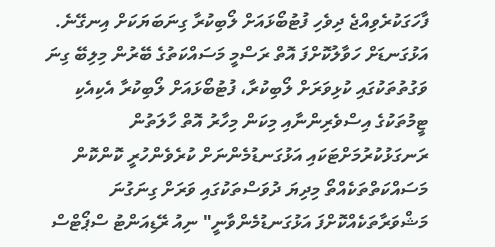ފާހަގަކުރެވިއްޖެ ދިވެހި ފުޓުބޯޅައަށް ލޯބިކުރާ ގިނަބަޔަކަށް އިނގޭނެ. އަޅުގަނޑަށް ހަވާލުކޮށްފަ އޮތް ރަސްމީ މަސައްކަތުގެ ބޭރުން މިލިބޭ ގިނަ ވަގުތުތަކުގައި ކުޅިވަރަށް ލޯބިކުރާ، ފުޓުބޯޅައަށް ލޯބިކުރާ އެކިއެކި ޓީމުތަކުގެ އިސްވެރިންނާއި މިކަން މިހާރު އޮތް ހާލަތުން ރަނގަޅުކުރުމަށްޓަކައި އަޅުގަނޑުމެންނަށް ކުރެވެންހުރީ ކޮންކޮން މަސައްކަތްތަކެއްތޯ މިދިޔަ ދުވަސްތަކުގައި ވަރަށް ގިނަގުނަ މަޝްވަރާތަކެއްކޮށްފަ އަޅުގަނޑުމެންވާނީ" ނިއު ރޭޑިއަންޓު ސްޕޯޓްސް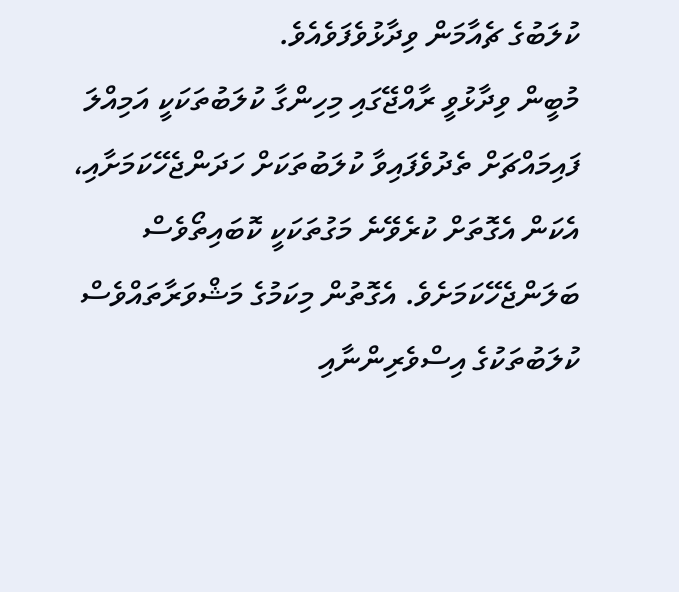ކުލަބުގެ ޗެއާމަން ވިދާޅުވެފަވެއެވެ.
މުބީން ވިދާޅުވީ ރާއްޖޭގައި މިހިންގާ ކުލަބުތަކަކީ އަމިއްލަ ފައިމައްޗަށް ތެދުވެފައިވާ ކުލަބުތަކަށް ހަދަންޖެހޭކަމަށާއި، އެކަން އެގޮތަށް ކުރެވޭނެ މަގުތަކަކީ ކޮބައިތޯވެސް ބަލަންޖެހޭކަމަށެވެ. އެގޮތުން މިކަމުގެ މަޝްވަރާތައްވެސް ކުލަބުތަކުގެ އިސްވެރިންނާއި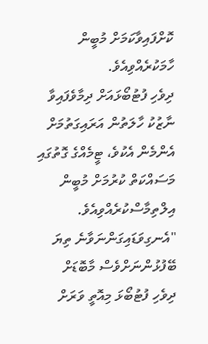ކޮށްފައިވާކަމަށް މުބީން ހާމަކުރެއްވިއެވެ.
ދިވެހި ފުޓުބޯޅައަށް ދިމާވެފައިވާ ނާޒުކު ހާލަތުން އަރައިގަތުމަށް އެންމެން އެކުވެ، ޓީމެއްގެ ގޮތުގައި މަސައްކަތް ކުރުމަށް މުބީން އިލްތިމާސްކުރެއްވިއެވެ.
"އެނގިވަޑައިގަންނަވާނެ ތިޔަ ބޭފުޅުންނަށްވެސް މާބޮޑަށް ދިވެހި ފުޓުބޯޅަ މިއޮތީ ވަރަށް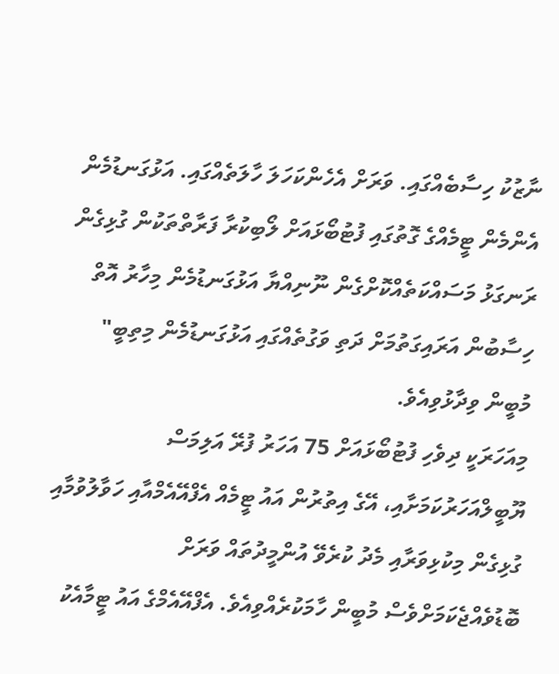ނާޒުކު ހިސާބެއްގައި. ވަރަށް އެހެންކަހަލަ ހާލަތެއްގައި. އަޅުގަނޑުމެން އެންމެން ޓީމެއްގެ ގޮތުގައި ފުޓުބޯޅައަށް ލޯބިކުރާ ފަރާތްތަކުން ގުޅިގެން ރަނގަޅު މަސައްކަތެއްކޮށްގެން ނޫނިއްޔާ އަޅުގަނޑުމެން މިހާރު އޮތް ހިސާބުން އަރައިގަތުމަށް ދަތި ވަގުތެއްގައި އަޅުގަނޑުމެން މިތިބީ" މުބީން ވިދާޅުވިއެވެ.
މިއަހަރަކީ ދިވެހި ފުޓުބޯޅައަށް 75 އަހަރު ފުރޭ އަލިމަސް ޔޫބީލްއަހަރުކަމަށާއި، އޭގެ އިތުރުން އައު ޓީމެއް އެފްއޭއެމްއާއި ހަވާލުވުމާއި ގުޅިގެން މިކުޅިވަރާއި މެދު ކުރެވޭ އުންމީދުތައް ވަރަށް ބޮޑުވެއްޖެކަމަށްވެސް މުބީން ހާމަކުރެއްވިއެވެ. އެފްއޭއެމްގެ އައު ޓީމާއެކު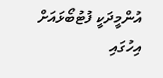އުންމީދަކީ ފުޓުބޯޅައަށް އިހުގައި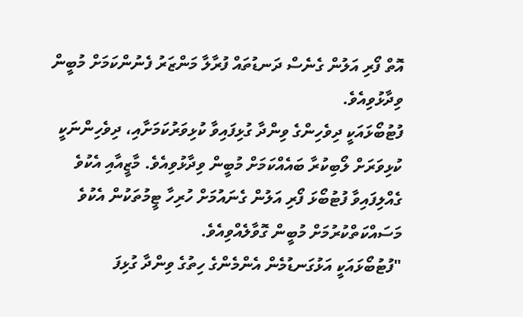އޮތް ފޯރި އަލުން ގެނެސް ދަނޑުތައް ފުރާލާ މަންޒަރު ފެނުންކަމަށް މުބީން ވިދާޅުވިއެވެ.
ފުޓުބޯޅައަކީ ދިވެހިންގެ ވިންދާ ގުޅިފައިވާ ކުޅިވަރުކަމަށާއި، ދިވެހިންނަކީ ކުޅިވަރަށް ލޯބިކުރާ ބައެއްކަމަށް މުބީން ވިދާޅުވިއެވެ. މާޒީއާއި އެކުވެ ގެއްލިފައިވާ ފުޓުބޯޅަ ފޯރި އަލުން ގެނައުމަށް ހުރިހާ ޓީމުތަކުން އެކުވެ މަސައްކަތްކުރުމަށް މުބީން ގޮވާލެއްވިއެވެ.
"ފުޓުބޯޅައަކީ އަޅުގަނޑުމެން އެންމެންގެ ހިތުގެ ވިންދާ ގުޅިފަ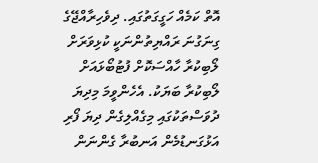އޮތް ކަމެއް ހަގީގަތުގައި. ދިވެހިރާއްޖޭގެ ގިނަގުނަ ރައްޔިތުންނަކީ ކުޅިވަރަށް ލޯބިކުރާ ހާއްސަކޮށް ފުޓުބޯޅައަށް ލޯބިކުރާ ބަޔަކު. އެހެންވީމަ މިދިޔަ ދުވަސްތަކުގައި މިގެއްލިގެން ދިޔަ ފޯރި އަޅުގަނޑުމެން އަނބުރާ ގެންނަން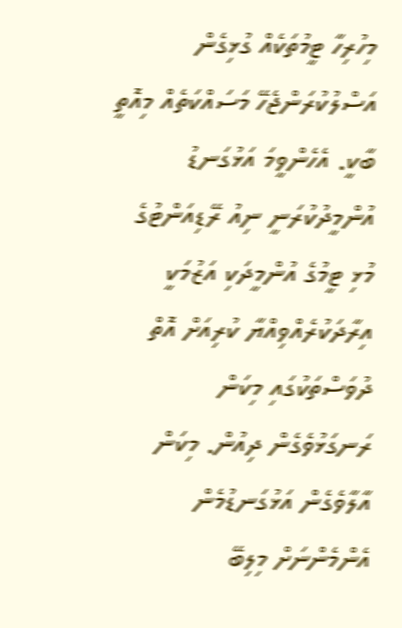މިހުރިހާ ޓީމުތަކެއް ގުޅިގެން އަސްލުކުރަންޖެހޭ މަސައްކަތެއް މިއޮތީ ބާކީ. އެހެންވީމަ އަޅުގަނޑު އުންމީދުކުރަނީ ނިއު ރޭޑިއަންޓުގެ މުޅި ޓީމުގެ އުންމީދަކި އަޒުމަކީ އިރާދަކުރެއްވިއްޔާ ކުރިއަށް އޮތް ދުވަސްތަކުގައި މިކަން ރަނގަޅުވެގެން ދިއުން. މިކަން އާލާވެގެން އަޅުގަނޑުމެން އެންމެންނަށް މިލިބޭ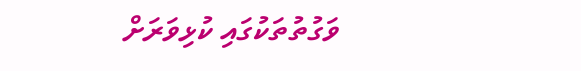ވަގުތުތަކުގައި ކުޅިވަރަށް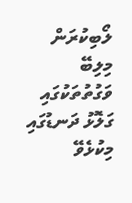ލޯބިކުރަން މިލިބޭ ވަގުތުތަކުގައި ގަލޮޅު ދަނޑުގައި މިކުޅެވޭ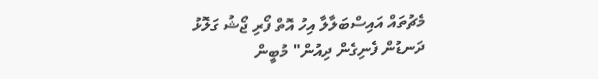މެޗުތައް އައިސްބަލާލާ އިހު އޮތް ފޯރި ޖޯޝު ގަލޮޅު ދަނޑުން ފެނިގެން ދިއުން" މުބީން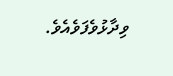ވިދާޅުވެފަވެއެވެ.